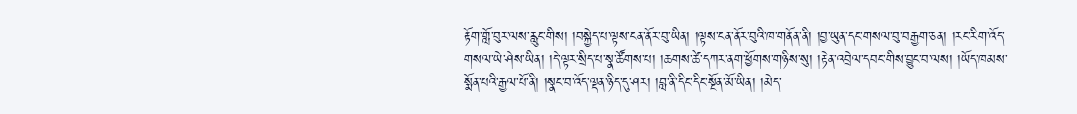རྟོག་གློ་བུར་ལས་རླུང་གིས། །བསྐྱེད་པ་ལྟས་ངན་ནོར་བུ་ཡིན། །ལྟས་ངན་ནོར་བུའི་ཁ་གནོན་ནི། །བྱ་ཡུན་དང་གསལ་བུ་བརྒྱག་ཅན། །རང་རིག་འོད་གསལ་ཡེ་ཤེས་ཡིན། །དེ་ལྟར་སྲིད་པ་སྣ་ཚོགས་པ། །ཆགས་ཚེ་དཀར་ནག་ཕྱོགས་གཉིས་སུ། །རྟེན་འབྲེལ་དབང་གིས་བྱུང་བ་ལས། །ཡོད་ཁམས་སྨོན་པའི་རྒྱལ་པོ་ནི། །སྣང་བ་འོད་ལྡན་ཉིད་དུ་ཤར། །བླ་ནི་དིང་དིང་སྔོན་མོ་ཡིན། །མེད་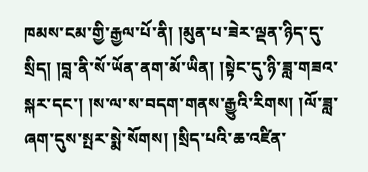ཁམས་ངམ་གྱི་རྒྱལ་པོ་ནི། །མུན་པ་ཟེར་ལྡན་ཉིད་དུ་སྲིད། །བླ་ནི་སོ་ཡོན་ནག་མོ་ཡིན། །སྟེང་དུ་ཉི་ཟླ་གཟའ་སྐར་དང་། །ས་ལ་ས་བདག་གནས་རྒྱུའི་རིགས། །ལོ་ཟླ་ཞག་དུས་སྤར་སྨེ་སོགས། །སྲིད་པའི་ཆ་འཛིན་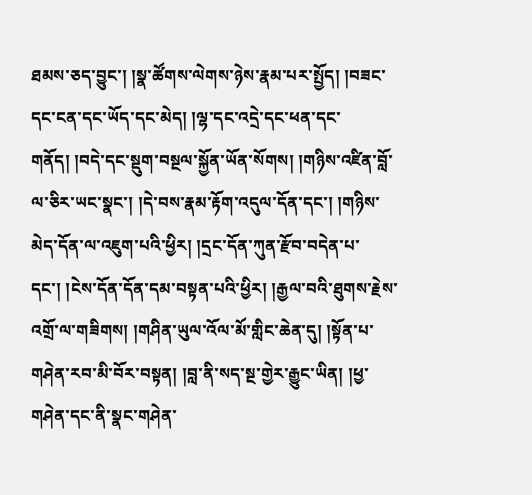ཐམས་ཅད་བྱུང་། །སྣ་ཚོགས་ལེགས་ཉེས་རྣམ་པར་སྤྱོད། །བཟང་དང་ངན་དང་ཡོད་དང་མེད། །ལྷ་དང་འདྲེ་དང་ཕན་དང་གནོད། །བདེ་དང་སྡུག་བསྔལ་སྐྱོན་ཡོན་སོགས། །གཉིས་འཛིན་བློ་ལ་ཅིར་ཡང་སྣང་། །དེ་བས་རྣམ་རྟོག་འདུལ་དོན་དང་། །གཉིས་མེད་དོན་ལ་འཇུག་པའི་ཕྱིར། །དྲང་དོན་ཀུན་རྫོབ་བདེན་པ་དང་། །ངེས་དོན་དོན་དམ་བསྟན་པའི་ཕྱིར། །རྒྱལ་བའི་ཐུགས་རྗེས་འགྲོ་ལ་གཟིགས། །གཤིན་ཡུལ་འོལ་མོ་གླིང་ཆེན་དུ། །སྟོན་པ་གཤེན་རབ་མི་བོར་བསྟན། །བླ་ནི་སད་སྔ་གྱེར་རྒྱུང་ཡིན། །ཕྱ་གཤེན་དང་ནི་སྣང་གཤེན་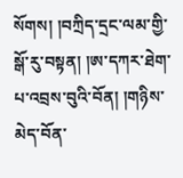སོགས། །བཀྲིད་དྲང་ལམ་གྱི་སྒོ་རུ་བསྟན། །ཨ་དཀར་ཐེག་པ་འབྲས་བུའི་བོན། །གཉིས་མེད་བོན་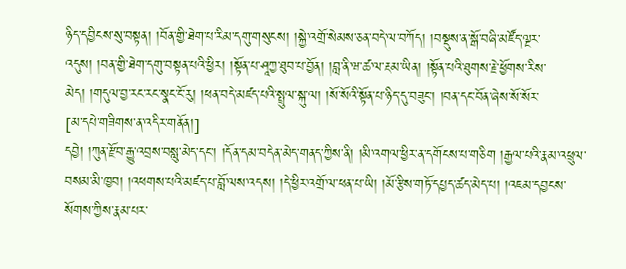ཉིད་དབྱིངས་སུ་བསྟན། །བོན་གྱི་ཐེག་པ་རིམ་དགུ་གསུངས། །སྐྱེ་འགྲོ་སེམས་ཅན་བདེ་ལ་བཀོད། །བསྡུས་ན་སྒོ་བཞི་མཛོད་ལྔར་འདུས། །བན་གྱི་ཐེག་དགུ་བསྟན་པའི་ཕྱིར། །སྟོན་པ་ཤཱཀྱ་ཐུབ་པ་བྱོན། །བླ་ནི་ཝ་ཚ་ལ་རྔམ་ཡིན། །སྟོན་པའི་ཐུགས་རྗེ་ཕྱོགས་རིས་མེད། །གདུལ་བྱ་རང་རང་སྣང་ངོ་རུ། །ཕན་བདེ་མཛད་པའི་སྤྲུལ་སྐུ་ལ། །སོ་སོའི་སྟོན་པ་ཉིད་དུ་བཟུང་། །བན་དང་བོན་ཞེས་སོ་སོར་
[མ་དཔེ་གཟིགས་ན་འདིར་གནོན།]
དབྱེ། །ཀུན་རྫོབ་རྒྱུ་འབྲས་བསླུ་མེད་དང་། །དོན་དམ་བདེན་མེད་གནད་ཀྱིས་ནི། །མི་འགལ་ཕྱིར་ན་དགོངས་པ་གཅིག །རྒྱལ་པའི་རྣམ་འཕྲུལ་བསམ་མི་ཁྱབ། །འཕགས་པའི་མཛད་པ་བློ་ལས་འདས། །དེ་ཕྱིར་འགྲོ་ལ་ཕན་པ་ཡི། །མོ་རྩིས་གཏོ་དཔྱད་ཚད་མེད་པ། །འཇམ་དབྱངས་སོགས་ཀྱིས་རྣམ་པར་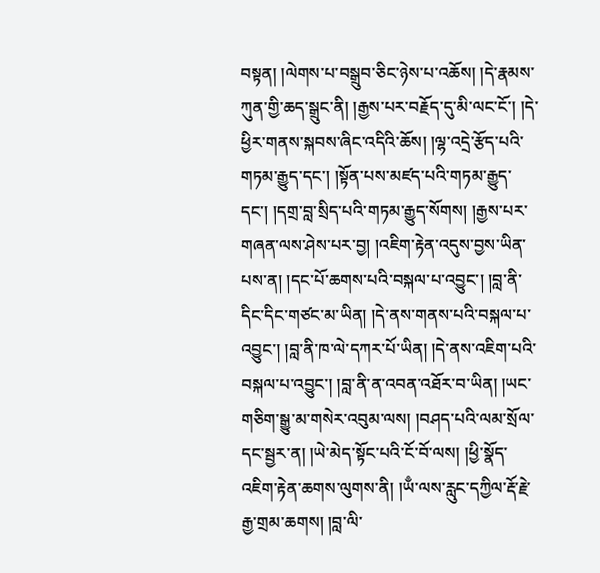བསྟན། །ལེགས་པ་བསྒྲུབ་ཅིང་ཉེས་པ་འཆོས། །དེ་རྣམས་ཀུན་གྱི་ཆད་སྒྲུང་ནི། །རྒྱས་པར་བརྗོད་དུ་མི་ལང་ངོ་། །དེ་ཕྱིར་གནས་སྐབས་ཞིང་འདིའི་ཆོས། །ལྷ་འདྲེ་རྩོད་པའི་གཏམ་རྒྱུད་དང་། །སྟོན་པས་མཛད་པའི་གཏམ་རྒྱུད་དང་། །དགྲ་བླ་སྲིད་པའི་གཏམ་རྒྱུད་སོགས། །རྒྱས་པར་གཞན་ལས་ཤེས་པར་བྱ། །འཇིག་རྟེན་འདུས་བྱས་ཡིན་པས་ན། །དང་པོ་ཆགས་པའི་བསྐལ་པ་འབྱུང་། །བླ་ནི་དིང་དིང་གཙང་མ་ཡིན། །དེ་ནས་གནས་པའི་བསྐལ་པ་འབྱུང་། །བླ་ནི་ཁ་ལེ་དཀར་པོ་ཡིན། །དེ་ནས་འཇིག་པའི་བསྐལ་པ་འབྱུང་། །བླ་ནི་ན་འབན་འཐོར་བ་ཡིན། །ཡང་གཅིག་སྒྱུ་མ་གསེར་འབུམ་ལས། །བཤད་པའི་ལམ་སྲོལ་དང་སྦྱར་ན། །ཡེ་མེད་སྟོང་པའི་ངོ་བོ་ལས། །ཕྱི་སྣོད་འཇིག་རྟེན་ཆགས་ལུགས་ནི། །ཡྃ་ལས་རླུང་དཀྱིལ་རྡོ་རྗེ་རྒྱ་གྲམ་ཆགས། །བླ་ལི་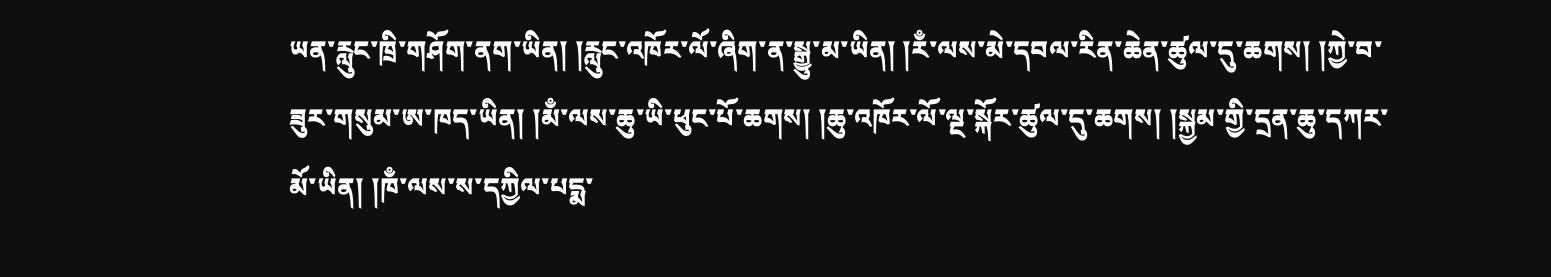ཡན་རླུང་ཁྲི་གཤོག་ནག་ཡིན། །རླུང་འཁོར་ལོ་ཞིག་ན་སྒྱུ་མ་ཡིན། །རྃ་ལས་མེ་དབལ་རིན་ཆེན་ཚུལ་དུ་ཆགས། །ཀྱེ་བ་ཟུར་གསུམ་ཨ་ཁད་ཡིན། །མྃ་ལས་ཆུ་ཡི་ཕུང་པོ་ཆགས། །ཆུ་འཁོར་ལོ་ལྔ་སྐོར་ཚུལ་དུ་ཆགས། །སྐྱམ་གྱི་དྲན་ཆུ་དཀར་མོ་ཡིན། །ཁྃ་ལས་ས་དཀྱིལ་པདྨ་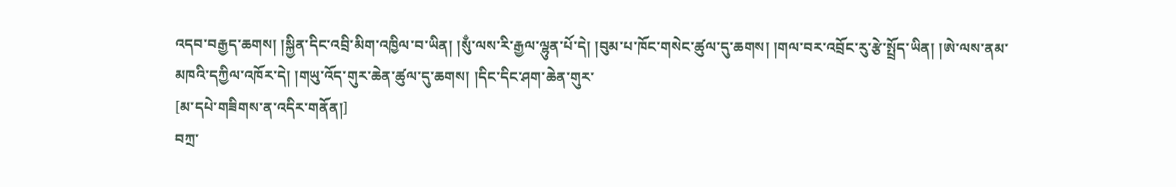འདབ་བརྒྱད་ཆགས། །སྐྱིན་དིང་འབྲི་མིག་འཁྱིལ་བ་ཡིན། །སུྃ་ལས་རི་རྒྱལ་ལྷུན་པོ་དེ། །བུམ་པ་ཁོང་གསེང་ཚུལ་དུ་ཆགས། །གལ་བར་འབྲོང་རུ་རྩེ་སྤྲོད་ཡིན། །ཨེ་ལས་ནམ་མཁའི་དཀྱིལ་འཁོར་དེ། །གཡུ་འོད་གུར་ཆེན་ཚུལ་དུ་ཆགས། །དིང་དིང་ཤག་ཆེན་གུར་
[མ་དཔེ་གཟིགས་ན་འདིར་གནོན།]
བཀྲ་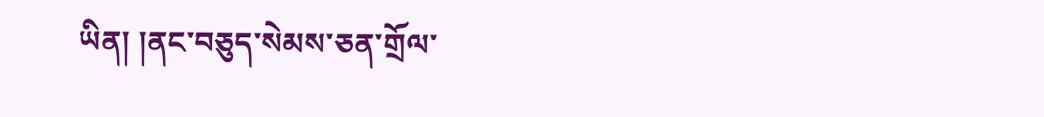ཡིན། །ནང་བཅུད་སེམས་ཅན་གྲོལ་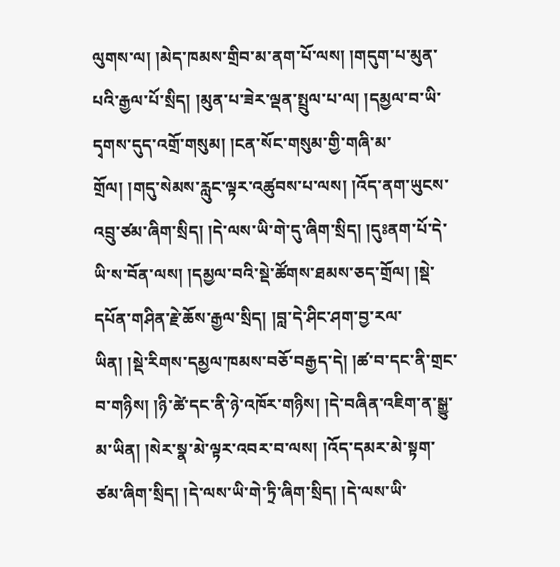ལུགས་ལ། །མེད་ཁམས་གྲིབ་མ་ནག་པོ་ལས། །གདུག་པ་མུན་པའི་རྒྱལ་པོ་སྲིད། །མུན་པ་ཟེར་ལྡན་སྤྲུལ་པ་ལ། །དམྱལ་བ་ཡི་དྭགས་དུད་འགྲོ་གསུམ། །ངན་སོང་གསུམ་གྱི་གཞི་མ་གྲོལ། །གདུ་སེམས་རླུང་ལྟར་འཚུབས་པ་ལས། །འོད་ནག་ཡུངས་འབྲུ་ཙམ་ཞིག་སྲིད། །དེ་ལས་ཡི་གེ་དུ་ཞིག་སྲིད། །དུཿནག་པོ་དེ་ཡི་ས་བོན་ལས། །དམྱལ་བའི་སྡེ་ཚོགས་ཐམས་ཅད་གྲོལ། །སྡེ་དཔོན་གཤིན་རྗེ་ཆོས་རྒྱལ་སྲིད། །བླ་དེ་ཤིང་ཤག་བྱ་རལ་ཡིན། །སྡེ་རིགས་དམྱལ་ཁམས་བཅོ་བརྒྱད་དེ། །ཚ་བ་དང་ནི་གྲང་བ་གཉིས། །ཉི་ཚེ་དང་ནི་ཉེ་འཁོར་གཉིས། །དེ་བཞིན་འཇིག་ན་སྒྱུ་མ་ཡིན། །སེར་སྣ་མེ་ལྟར་འབར་བ་ལས། །འོད་དམར་མེ་སྟག་ཙམ་ཞིག་སྲིད། །དེ་ལས་ཡི་གེ་ཏྲི་ཞིག་སྲིད། །དེ་ལས་ཡི་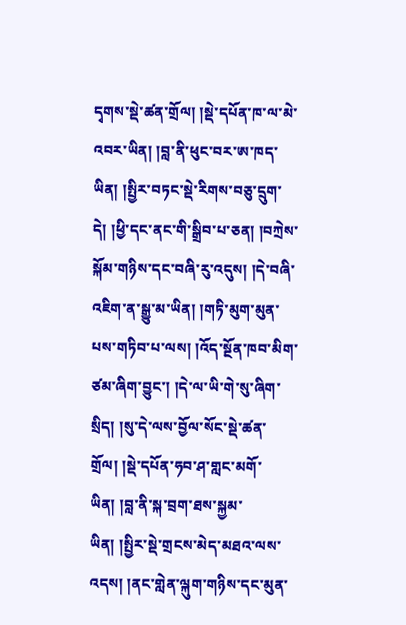དྭགས་སྡེ་ཚན་གྲོལ། །སྡེ་དཔོན་ཁ་ལ་མེ་འབར་ཡིན། །བླ་ནི་ཕུང་བར་ཨ་ཁད་ཡིན། །སྤྱིར་བཏང་སྡེ་རིགས་བཅུ་དྲུག་དེ། །ཕྱི་དང་ནང་གི་སྒྲིབ་པ་ཅན། །བཀྲེས་སྐོམ་གཉིས་དང་བཞི་རུ་འདུས། །དེ་བཞི་འཇིག་ན་སྒྱུ་མ་ཡིན། །གཏི་མུག་མུན་པས་གཏིབ་པ་ལས། །འོད་སྔོན་ཁབ་མིག་ཙམ་ཞིག་བྱུང་། །དེ་ལ་ཡི་གེ་སུ་ཞིག་སྲིད། །སུ་དེ་ལས་བྱོལ་སོང་སྡེ་ཚན་གྲོལ། །སྡེ་དཔོན་ཧབ་ཤ་གླང་མགོ་ཡིན། །བླ་ནི་སྐ་བྲག་ཐས་སྐྱམ་ཡིན། །སྤྱིར་སྡེ་གྲངས་མེད་མཐའ་ལས་འདས། །ནང་གླེན་ལྐུག་གཉིས་དང་མུན་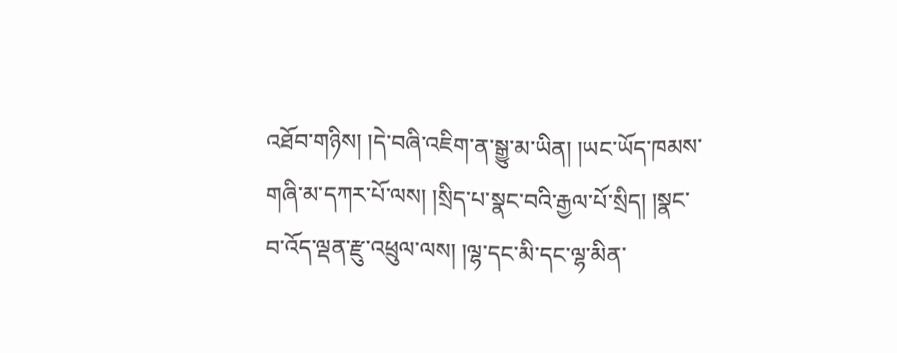འཐོབ་གཉིས། །དེ་བཞི་འཇིག་ན་སྒྱུ་མ་ཡིན། །ཡང་ཡོད་ཁམས་གཞི་མ་དཀར་པོ་ལས། །སྲིད་པ་སྣང་བའི་རྒྱལ་པོ་སྲིད། །སྣང་བ་འོད་ལྡན་རྫུ་འཕྲུལ་ལས། །ལྷ་དང་མི་དང་ལྷ་མིན་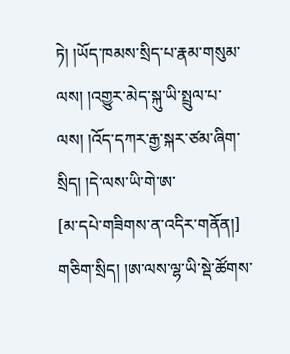ཏེ། །ཡོད་ཁམས་སྲིད་པ་རྣམ་གསུམ་ལས། །འགྱུར་མེད་སྐུ་ཡི་སྤྲུལ་པ་ལས། །འོད་དཀར་རྒྱ་སྐར་ཙམ་ཞིག་སྲིད། །དེ་ལས་ཡི་གེ་ཨ་
[མ་དཔེ་གཟིགས་ན་འདིར་གནོན།]
གཅིག་སྲིད། །ཨ་ལས་ལྷ་ཡི་སྡེ་ཚོགས་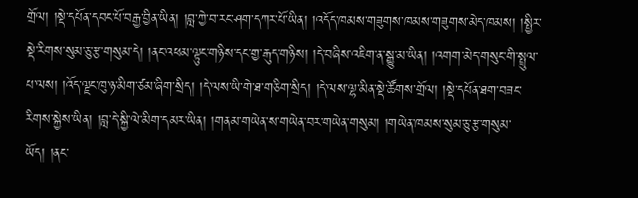གྲོལ། །སྡེ་དཔོན་དབང་པོ་བརྒྱ་བྱིན་ཡིན། །བླ་ཀྱེ་བ་རང་ཤག་དཀར་པོ་ཡིན། །འདོད་ཁམས་གཟུགས་ཁམས་གཟུགས་མེད་ཁམས། །སྤྱིར་སྡེ་རིགས་སུམ་ཅུ་རྩ་གསུམ་དེ། །ནང་འཕམ་ལྟུང་གཉིས་དང་གྱ་རྒུད་གཉིས། །དེ་བཞིས་འཇིག་ན་སྒྱུ་མ་ཡིན། །འགག་མེད་གསུང་གི་སྤྲུལ་པ་ལས། །འོད་ལྗང་ཁུ་ཉ་མིག་ཙམ་ཞིག་སྲིད། །དེ་ལས་ཡི་གེ་ཐ་གཅིག་སྲིད། །དེ་ལས་ལྷ་མིན་སྡེ་ཚོགས་གྲོལ། །སྡེ་དཔོན་ཐག་བཟང་རིགས་སྐྱེས་ཡིན། །བླ་དེ་སྐྱི་ལེ་མིག་དམར་ཡིན། །གནམ་གཡེན་ས་གཡེན་བར་གཡེན་གསུམ། །གཡེན་ཁམས་སུམ་ཅུ་རྩ་གསུམ་ཡོད། །ནང་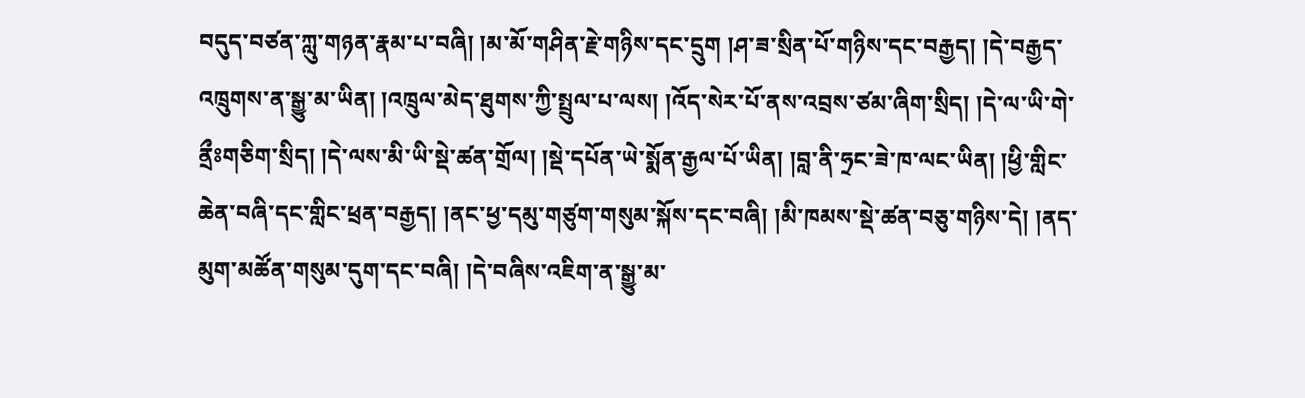བདུད་བཙན་ཀླུ་གཉན་རྣམ་པ་བཞི། །མ་མོ་གཤིན་རྗེ་གཉིས་དང་དྲུག །ཤ་ཟ་སྲིན་པོ་གཉིས་དང་བརྒྱད། །དེ་བརྒྱད་འཁྲུགས་ན་སྒྱུ་མ་ཡིན། །འཁྲུལ་མེད་ཐུགས་ཀྱི་སྤྲུལ་པ་ལས། །འོད་སེར་པོ་ནས་འབྲས་ཙམ་ཞིག་སྲིད། །དེ་ལ་ཡི་གེ་ནྲྀཿགཅིག་སྲིད། །དེ་ལས་མི་ཡི་སྡེ་ཚན་གྲོལ། །སྡེ་དཔོན་ཡེ་སྨོན་རྒྱལ་པོ་ཡིན། །བླ་ནི་ཧྲང་ཟེ་ཁ་ལང་ཡིན། །ཕྱི་གླིང་ཆེན་བཞི་དང་གླིང་ཕྲན་བརྒྱད། །ནང་ཕྱ་དམུ་གཙུག་གསུམ་སྐོས་དང་བཞི། །མི་ཁམས་སྡེ་ཚན་བཅུ་གཉིས་དེ། །ནད་མུག་མཚོན་གསུམ་དུག་དང་བཞི། །དེ་བཞིས་འཇིག་ན་སྒྱུ་མ་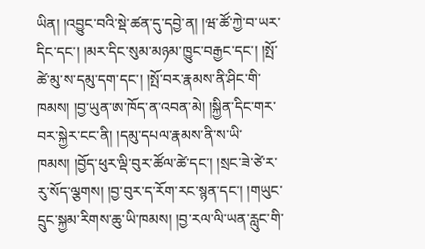ཡིན། །འབྱུང་བའི་སྡེ་ཚན་དུ་དབྱེ་ན། །ཝ་ཚོ་ཀྱེ་བ་ཡར་དིང་དང་། །མར་དིང་སུམ་མཉམ་ཁྱུང་བརྒྱང་དང་། །སྤོ་ཚེ་མུ་ས་དམུ་དག་དང་། །སྤོ་བར་རྣམས་ནི་ཤིང་གི་ཁམས། །བྱ་ཡུན་ཨ་ཁོད་ན་འབན་མེ། །སྐྱིན་དིང་གར་བར་སྐྱེར་ངང་ནི། །དམུ་དཔལ་རྣམས་ནི་ས་ཡི་ཁམས། །བྱོད་ཕུར་ལྡི་བུར་ཚོལ་ཚེ་དང་། །སྲང་ཟེ་ཙེ་ར་རུ་སོད་ལྕགས། །བྱ་བུར་ད་རོག་རང་སྙན་དང་། །གཡུང་དྲུང་སྐྱམ་རིགས་ཆུ་ཡི་ཁམས། །བྱ་རལ་ལི་ཡན་རླུང་གི་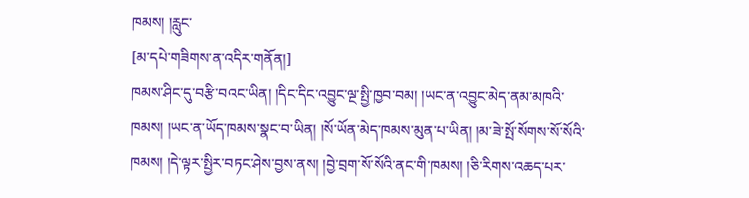ཁམས། །རླུང་
[མ་དཔེ་གཟིགས་ན་འདིར་གནོན།]
ཁམས་ཤིང་དུ་བརྩི་བའང་ཡིན། །དིང་དིང་འབྱུང་ལྔ་སྤྱི་ཁྱབ་བམ། །ཡང་ན་འབྱུང་མེད་ནམ་མཁའི་ཁམས། །ཡང་ན་ཡོད་ཁམས་སྣང་བ་ཡིན། །སོ་ཡོན་མེད་ཁམས་མུན་པ་ཡིན། །མ་ཟེ་སྤོ་སོགས་སོ་སོའི་ཁམས། །དེ་ལྟར་སྤྱིར་བཏང་ཤེས་བྱས་ནས། །བྱེ་བྲག་སོ་སོའི་ནང་གི་ཁམས། །ཅི་རིགས་འཆད་པར་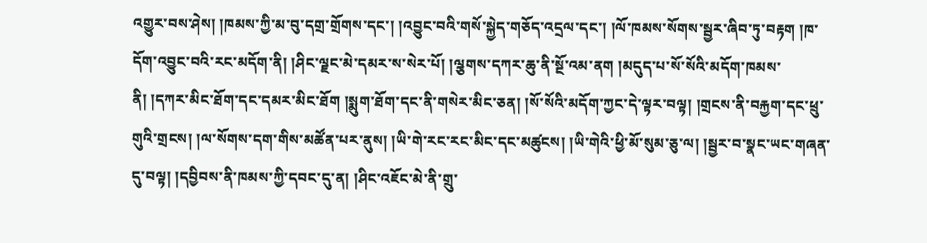འགྱུར་བས་ཤེས། །ཁམས་ཀྱི་མ་བུ་དགྲ་གྲོགས་དང་། །འབྱུང་བའི་གསོ་སྐྱེད་གཅོད་འདྲལ་དང་། །ལོ་ཁམས་སོགས་སྦྱར་ཞིབ་ཏུ་བརྟག །ཁ་དོག་འབྱུང་བའི་རང་མདོག་ནི། །ཤིང་ལྗང་མེ་དམར་ས་སེར་པོ། །ལྕགས་དཀར་ཆུ་ནི་སྔོ་འམ་ནག །མདུད་པ་སོ་སོའི་མདོག་ཁམས་ནི། །དཀར་མིང་ཐོག་དང་དམར་མིང་ཐོག །སྨུག་ཐོག་དང་ནི་གསེར་མིང་ཅན། །སོ་སོའི་མདོག་ཀྱང་དེ་ལྟར་བལྟ། །གྲངས་ནི་བརྐྱག་དང་ཕྲུ་གུའི་གྲངས། །ལ་སོགས་དག་གིས་མཚོན་པར་ནུས། །ཡི་གེ་རང་རང་མིང་དང་མཚུངས། །ཡི་གེའི་ཕྱི་མོ་སུམ་ཅུ་ལ། །སྦྱར་བ་སྣང་ཡང་གཞན་དུ་བལྟ། །དབྱིབས་ནི་ཁམས་ཀྱི་དབང་དུ་ན། །ཤིང་འཇོང་མེ་ནི་གྲུ་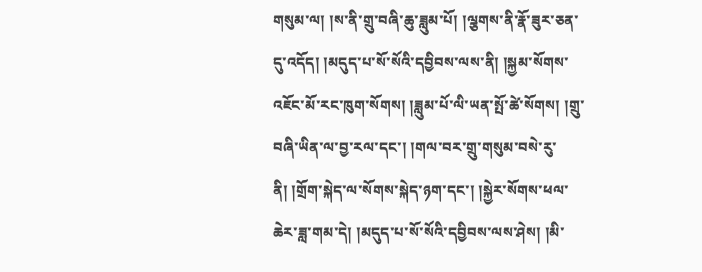གསུམ་ལ། །ས་ནི་གྲུ་བཞི་ཆུ་ཟླུམ་པོ། །ལྕགས་ནི་རྣོ་ཟུར་ཅན་དུ་འདོད། །མདུད་པ་སོ་སོའི་དབྱིབས་ལས་ནི། །སྐྱམ་སོགས་འཇོང་མོ་རང་ཁུག་སོགས། །ཟླུམ་པོ་ལི་ཡན་སྤོ་ཚེ་སོགས། །གྲུ་བཞི་ཡིན་ལ་བྱ་རལ་དང་། །གལ་བར་གྲུ་གསུམ་བསེ་རུ་ནི། །གྲོག་སྐེད་ལ་སོགས་སྐེད་ཉག་དང་། །སྐྱེར་སོགས་ཕལ་ཆེར་ཟླ་གམ་དེ། །མདུད་པ་སོ་སོའི་དབྱིབས་ལས་ཤེས། །མི་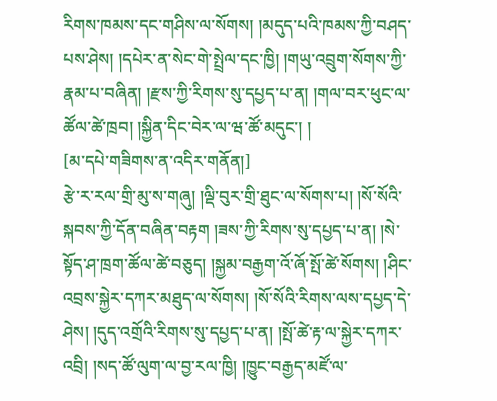རིགས་ཁམས་དང་གཤིས་ལ་སོགས། །མདུད་པའི་ཁམས་ཀྱི་བཤད་པས་ཤེས། །དཔེར་ན་སེང་གེ་སྤྲེལ་དང་ཁྱི། །གཡུ་འབྲུག་སོགས་ཀྱི་རྣམ་པ་བཞིན། །རྫས་ཀྱི་རིགས་སུ་དཔྱད་པ་ན། །གལ་བར་ཕུང་ལ་ཚོལ་ཚེ་ཁྲབ། །སྐྱིན་དིང་བེར་ལ་ཝ་ཚོ་མདུང་། །
[མ་དཔེ་གཟིགས་ན་འདིར་གནོན།]
རྩེ་ར་རལ་གྲི་མུ་ས་གཞུ། །ལྡི་བུར་གྲི་ཐུང་ལ་སོགས་པ། །སོ་སོའི་སྐབས་ཀྱི་དོན་བཞིན་བརྟག །ཟས་ཀྱི་རིགས་སུ་དཔྱད་པ་ན། །སེ་སྟོད་ཤ་ཁྲག་ཚོལ་ཚེ་བཅུད། །སྐྱམ་བརྒྱག་འོ་ཞོ་སྤོ་ཚེ་སོགས། །ཤིང་འབྲས་སྐྱེར་དཀར་མཐུད་ལ་སོགས། །སོ་སོའི་རིགས་ལས་དཔྱད་དེ་ཤེས། །དུད་འགྲོའི་རིགས་སུ་དཔྱད་པ་ན། །སྤོ་ཚེ་རྟ་ལ་སྐྱེར་དཀར་འབྲི། །སད་ཚོ་ལུག་ལ་བྱ་རལ་ཁྱི། །ཁྱུང་བརྒྱད་མཛོ་ལ་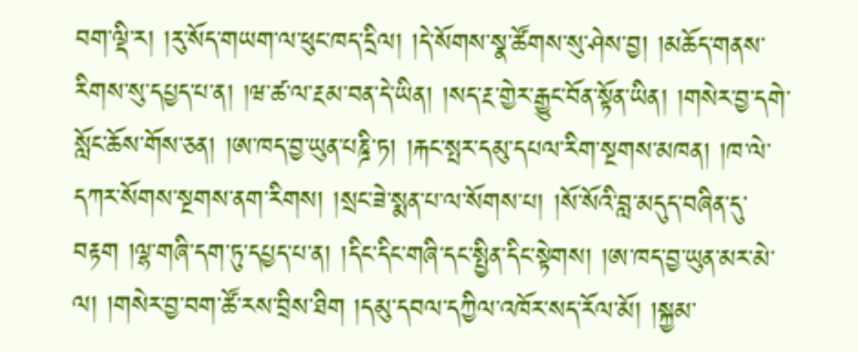བག་ལྡི་ར། །རུ་སོད་གཡག་ལ་ཕུང་ཁད་དྲིལ། །དེ་སོགས་སྣ་ཚོགས་སུ་ཤེས་བྱ། །མཆོད་གནས་རིགས་སུ་དཔྱད་པ་ན། །ཝ་ཚ་ལ་རྔམ་བན་དེ་ཡིན། །སད་རྔ་གྱེར་རྒྱུང་བོན་སྟོན་ཡིན། །གསེར་བྱ་དགེ་སློང་ཆོས་གོས་ཅན། །ཨ་ཁད་བྱ་ཡུན་པཎྜི་ཏ། །རྐང་སྤར་དམུ་དཔལ་རིག་སྔགས་མཁན། །ཁ་ལེ་དཀར་སོགས་སྔགས་ནག་རིགས། །སྲང་ཟེ་སྨན་པ་ལ་སོགས་པ། །སོ་སོའི་བླ་མདུད་བཞིན་དུ་བརྟག །ལྷ་གཞི་དག་ཏུ་དཔྱད་པ་ན། །དིང་དིང་གཞི་དང་སྤྱིན་དིང་སྟེགས། །ཨ་ཁད་བྱ་ཡུན་མར་མེ་ལ། །གསེར་བྱ་བག་ཚོ་རས་བྲིས་ཐིག །དམུ་དབལ་དཀྱིལ་འཁོར་སད་རོལ་མོ། །སྐྱམ་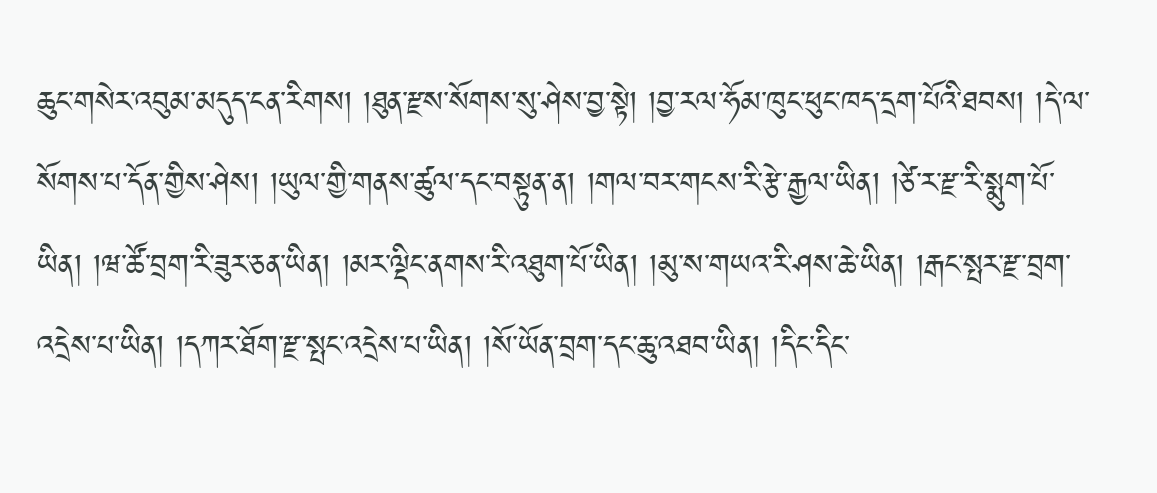ཆུང་གསེར་འབུམ་མདུད་ངན་རིགས། །ཐུན་རྫས་སོགས་སུ་ཤེས་བྱ་སྟེ། །བྱ་རལ་ཧོམ་ཁུང་ཕུང་ཁད་དྲག་པོའི་ཐབས། །དེ་ལ་སོགས་པ་དོན་གྱིས་ཤེས། །ཡུལ་གྱི་གནས་ཚུལ་དང་བསྟུན་ན། །གལ་བར་གངས་རི་རྩེ་རྒྱལ་ཡིན། །ཙེ་ར་རྫ་རི་སྨུག་པོ་ཡིན། །ཝ་ཚོ་བྲག་རི་ཟུར་ཅན་ཡིན། །མར་ལྡིང་ནགས་རི་འཐུག་པོ་ཡིན། །མུ་ས་གཡའ་རི་ཤས་ཆེ་ཡིན། །རྒང་སྤར་རྫ་བྲག་འདྲེས་པ་ཡིན། །དཀར་ཐོག་རྫ་སྤང་འདྲེས་པ་ཡིན། །སོ་ཡོན་བྲག་དང་ཆུ་འཐབ་ཡིན། །དིང་དིང་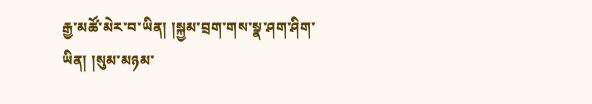རྒྱ་མཚོ་མེར་བ་ཡིན། །སྐྱམ་བྲག་གས་སྣ་ཤག་ཤིག་ཡིན། །སུམ་མཉམ་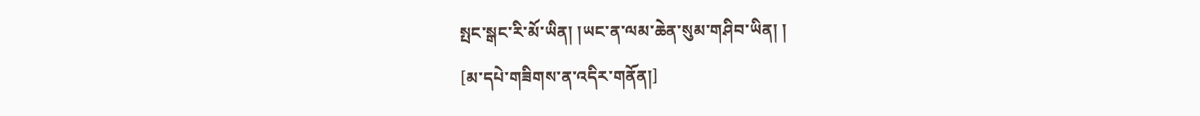སྤང་སྒང་རི་མོ་ཡིན། །ཡང་ན་ལམ་ཆེན་སུམ་གཤིབ་ཡིན། །
[མ་དཔེ་གཟིགས་ན་འདིར་གནོན།]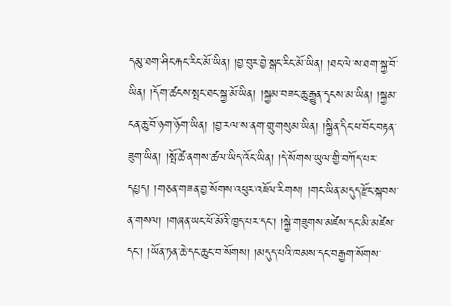དམུ་ཐག་ཤིང་རྐང་རིང་མོ་ཡིན། །བྱ་བུར་བྱེ་སྒང་རིང་མོ་ཡིན། །ཐང་ལེ་ས་ཐག་སྐྱ་བོ་ཡིན། །དོག་ཚངས་སྤང་ཐང་སྐྱ་མོ་ཡིན། །སྐྱམ་བཟང་ཆུ་རྒྱུན་དྭངས་མ་ཡིན། །སྐྱམ་ངན་ཆུ་བོ་ཉག་ཉོག་ཡིན། །བྱ་རལ་ས་ནག་གྲུ་གསུམ་ཡིན། །སྐྱིན་དིང་ཕ་བོང་བརྟན་ཟུག་ཡིན། །སྤོ་ཚེ་ནགས་ཚལ་ཡིད་འོང་ཡིན། །དེ་སོགས་ཡུལ་གྱི་བཀོད་པར་དཔྱད། །གཅན་གཟན་བྱ་སོགས་འཕུར་འཇོལ་རིགས། །གང་ཡིན་མདུད་རྫོང་སྐབས་ན་གསལ། །གཞན་ཡང་ཕོ་མོའི་ཁྱད་པར་དང་། །སྐྱེ་གཟུགས་མཛེས་དང་མི་མཛེས་དང་། །ཡོན་ཏན་ཆེ་དང་ཆུང་བ་སོགས། །མདུད་པའི་ཁམས་དང་བརྒྱག་སོགས་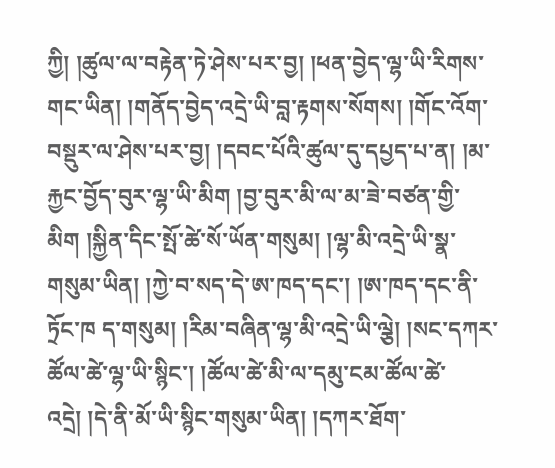ཀྱི། །ཚུལ་ལ་བརྟེན་ཏེ་ཤེས་པར་བྱ། །ཕན་བྱེད་ལྷ་ཡི་རིགས་གང་ཡིན། །གནོད་བྱེད་འདྲེ་ཡི་བླ་རྟགས་སོགས། །གོང་འོག་བསྡུར་ལ་ཤེས་པར་བྱ། །དབང་པོའི་ཚུལ་དུ་དཔྱད་པ་ན། །མ་རྐྱང་བྱོད་བུར་ལྷ་ཡི་མིག །བྱ་བུར་མི་ལ་མ་ཟེ་བཙན་གྱི་མིག །སྐྱིན་དིང་སྤོ་ཚེ་སོ་ཡོན་གསུམ། །ལྷ་མི་འདྲེ་ཡི་སྣ་གསུམ་ཡིན། །ཀྱེ་བ་སད་དེ་ཨ་ཁད་དང་། །ཨ་ཁད་དང་ནི་ཏྲོང་ཁ ད་གསུམ། །རིམ་བཞིན་ལྷ་མི་འདྲེ་ཡི་ལྕེ། །སང་དཀར་ཚོལ་ཚེ་ལྷ་ཡི་སྙིང་། །ཚོལ་ཚེ་མི་ལ་དམུ་ངམ་ཚོལ་ཚེ་འདྲེ། །དེ་ནི་མོ་ཡི་སྙིང་གསུམ་ཡིན། །དཀར་ཐོག་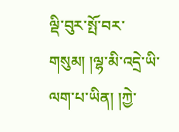ལྡི་བུར་སྤོ་བར་གསུམ། །ལྷ་མི་འདྲེ་ཡི་ལག་པ་ཡིན། །ཀྱེ་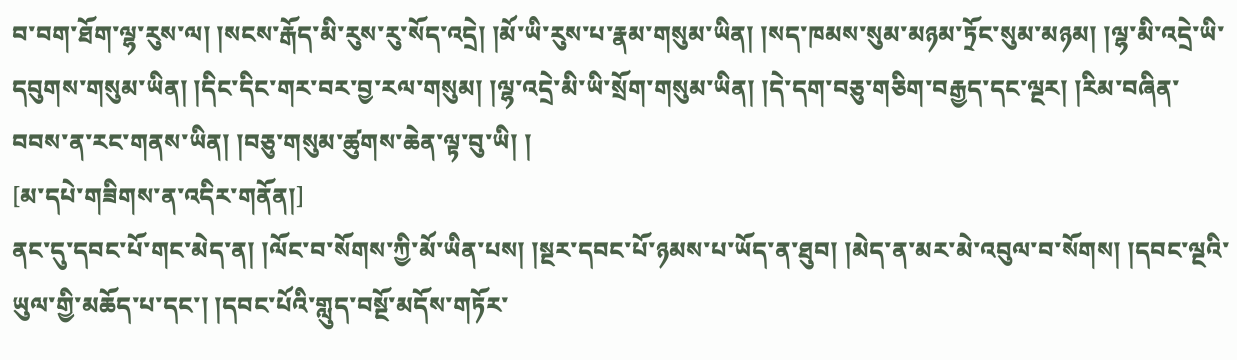བ་བག་ཐོག་ལྷ་རུས་ལ། །སངས་རྒོད་མི་རུས་རུ་སོད་འདྲེ། །མོ་ཡི་རུས་པ་རྣམ་གསུམ་ཡིན། །སད་ཁམས་སུམ་མཉམ་ཏྲོང་སུམ་མཉམ། །ལྷ་མི་འདྲེ་ཡི་དབུགས་གསུམ་ཡིན། །དིང་དིང་གར་བར་བྱ་རལ་གསུམ། །ལྷ་འདྲེ་མི་ཡི་སྲོག་གསུམ་ཡིན། །དེ་དག་བཅུ་གཅིག་བརྒྱད་དང་ལྔར། །རིམ་བཞིན་བབས་ན་རང་གནས་ཡིན། །བཅུ་གསུམ་ཚུགས་ཆེན་ལྟ་བུ་ཡི། །
[མ་དཔེ་གཟིགས་ན་འདིར་གནོན།]
ནང་དུ་དབང་པོ་གང་མེད་ན། །ལོང་བ་སོགས་ཀྱི་མོ་ཡིན་པས། །སྔར་དབང་པོ་ཉམས་པ་ཡོད་ན་ཐུབ། །མེད་ན་མར་མེ་འབུལ་བ་སོགས། །དབང་ལྔའི་ཡུལ་གྱི་མཆོད་པ་དང་། །དབང་པོའི་གླུད་བསྔོ་མདོས་གཏོར་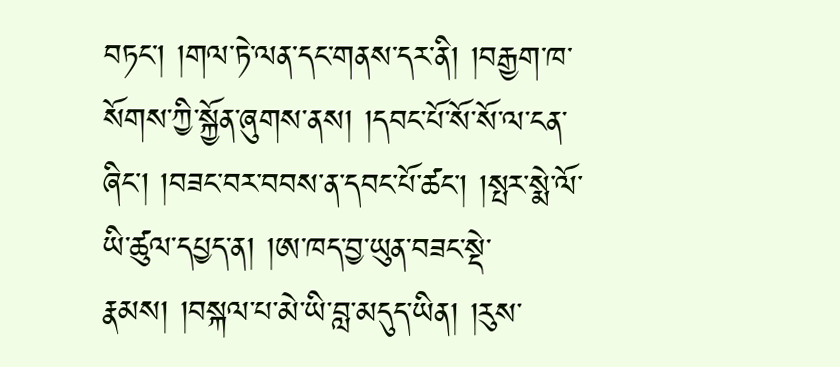བཏང་། །གལ་ཏེ་ལན་དང་གནས་དར་ནི། །བརྒྱག་ཁ་སོགས་ཀྱི་སྐྱོན་ཞུགས་ནས། །དབང་པོ་སོ་སོ་ལ་ངན་ཞིང་། །བཟང་བར་བབས་ན་དབང་པོ་ཚང་། །སྤར་སྨེ་ལོ་ཡི་ཚུལ་དཔྱད་ན། །ཨ་ཁད་བྱ་ཡུན་བཟང་སྡེ་རྣམས། །བསྐལ་པ་མེ་ཡི་བླ་མདུད་ཡིན། །རུས་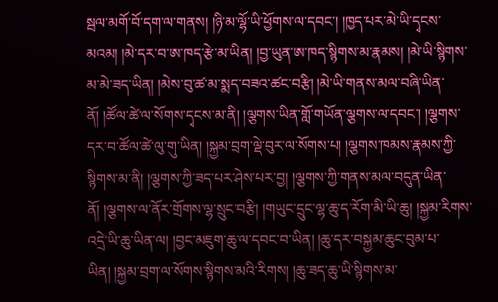སྦལ་མགོ་བོ་དག་ལ་གནས། །ཉི་མ་ལྷོ་ཡི་ཕྱོགས་ལ་དབང་། །ཁྱད་པར་མེ་ཡི་དྭངས་མའམ། །མེ་དར་བ་ཨ་ཁད་རྩེ་མ་ཡིན། །བྱ་ཡུན་ཨ་ཁད་སྙིགས་མ་རྣམས། །མེ་ཡི་སྙིགས་མ་མེ་ཟད་ཡིན། །མེས་བུ་ཚ་མ་སྨད་བཟའ་ཚང་བརྩི། །མེ་ཡི་གནས་མལ་བཞི་ཡིན་ནོ། །ཚོལ་ཚེ་ལ་སོགས་དྭངས་མ་ནི། །ལྕགས་ཡིན་གློ་གཡོན་ལྕགས་ལ་དབང་། །ལྕགས་དར་བ་ཚོལ་ཚེ་ལུ་གུ་ཡིན། །སྐྱམ་བྲག་ལྡེ་བུར་ལ་སོགས་པ། །ལྕགས་ཁམས་རྣམས་ཀྱི་སྙིགས་མ་ནི། །ལྕགས་ཀྱི་ཟད་པར་ཤེས་པར་བྱ། །ལྕགས་ཀྱི་གནས་མལ་བདུན་ཡིན་ནོ། །ལྕགས་ལ་ནོར་གྲོགས་ལྷ་སྲུང་བརྩི། །གཡུང་དྲུང་ལྷ་ཆུ་ད་རོག་མི་ཡི་ཆུ། །སྐྱམ་རིགས་འདྲེ་ཡི་ཆུ་ཡིན་ལ། །བྱང་མཇུག་ཆུ་ལ་དབང་བ་ཡིན། །ཆུ་དར་བསྐྱམ་ཆུང་བུམ་པ་ཡིན། །སྐྱམ་བྲག་ལ་སོགས་སྙིགས་མའི་རིགས། །ཆུ་ཟད་ཆུ་ཡི་སྙིགས་མ་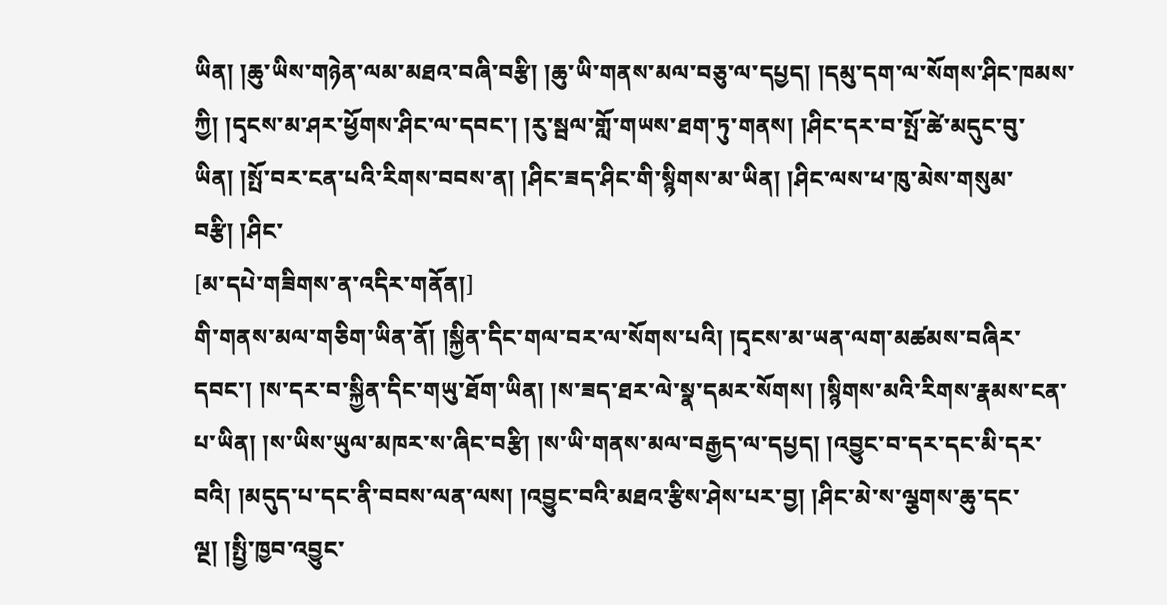ཡིན། །ཆུ་ཡིས་གཉེན་ལམ་མཐའ་བཞི་བརྩི། །ཆུ་ཡི་གནས་མལ་བཅུ་ལ་དཔྱད། །དམུ་དག་ལ་སོགས་ཤིང་ཁམས་ཀྱི། །དྭངས་མ་ཤར་ཕྱོགས་ཤིང་ལ་དབང་། །རུ་སྦལ་གློ་གཡས་ཐག་ཏུ་གནས། །ཤིང་དར་བ་སྤོ་ཚེ་མདུང་བུ་ཡིན། །སྤོ་བར་ངན་པའི་རིགས་བབས་ན། །ཤིང་ཟད་ཤིང་གི་སྙིགས་མ་ཡིན། །ཤིང་ལས་ཕ་ཁུ་མེས་གསུམ་བརྩི། །ཤིང་
[མ་དཔེ་གཟིགས་ན་འདིར་གནོན།]
གི་གནས་མལ་གཅིག་ཡིན་ནོ། །སྐྱིན་དིང་གལ་བར་ལ་སོགས་པའི། །དྭངས་མ་ཡན་ལག་མཚམས་བཞིར་དབང་། །ས་དར་བ་སྐྱིན་དིང་གཡུ་ཐོག་ཡིན། །ས་ཟད་ཐར་ལེ་སྣ་དམར་སོགས། །སྙིགས་མའི་རིགས་རྣམས་ངན་པ་ཡིན། །ས་ཡིས་ཡུལ་མཁར་ས་ཞིང་བརྩི། །ས་ཡི་གནས་མལ་བརྒྱད་ལ་དཔྱད། །འབྱུང་བ་དར་དང་མི་དར་བའི། །མདུད་པ་དང་ནི་བབས་ལན་ལས། །འབྱུང་བའི་མཐའ་རྩིས་ཤེས་པར་བྱ། །ཤིང་མེ་ས་ལྕགས་ཆུ་དང་ལྔ། །སྤྱི་ཁྱབ་འབྱུང་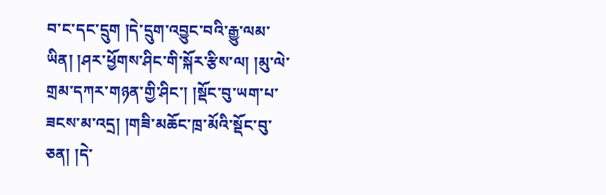བ་ང་དང་དྲུག །དེ་དྲུག་འབྱུང་བའི་རྒྱུ་ལམ་ཡིན། །ཤར་ཕྱོགས་ཤིང་གི་སྐོར་རྩིས་ལ། །མུ་ལེ་གྲམ་དཀར་གཉན་གྱི་ཤིང་། །སྡོང་བུ་ཡག་པ་ཟངས་མ་འདྲ། །གཟི་མཆོང་ཁྲ་མོའི་སྡོང་བུ་ཅན། །དེ་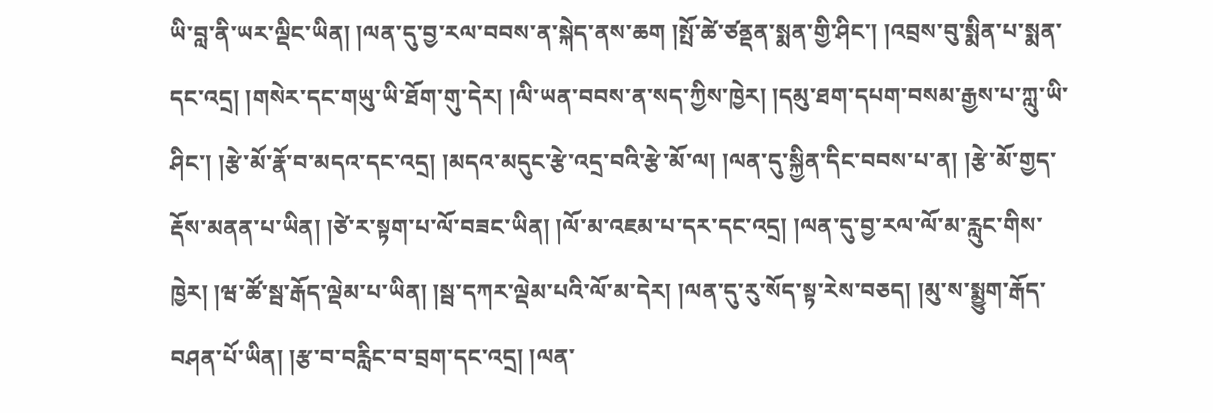ཡི་བླ་ནི་ཡར་ལྡིང་ཡིན། །ལན་དུ་བྱ་རལ་བབས་ན་སྐེད་ནས་ཆག །སྤོ་ཚེ་ཙནྡན་སྨན་གྱི་ཤིང་། །འབྲས་བུ་སྨིན་པ་སྨན་དང་འདྲ། །གསེར་དང་གཡུ་ཡི་ཐོག་གུ་དེར། །ལི་ཡན་བབས་ན་སད་ཀྱིས་ཁྱེར། །དམུ་ཐག་དཔག་བསམ་རྒྱས་པ་ཀླུ་ཡི་ཤིང་། །རྩེ་མོ་རྣོ་བ་མདའ་དང་འདྲ། །མདའ་མདུང་རྩེ་འདྲ་བའི་རྩེ་མོ་ལ། །ལན་དུ་སྐྱིན་དིང་བབས་པ་ན། །རྩེ་མོ་གྱད་རྡོས་མནན་པ་ཡིན། །ཙེ་ར་སྟག་པ་ལོ་བཟང་ཡིན། །ལོ་མ་འཇམ་པ་དར་དང་འདྲ། །ལན་དུ་བྱ་རལ་ལོ་མ་རླུང་གིས་ཁྱེར། །ཝ་ཚོ་སྦ་རྒོད་ལྡེམ་པ་ཡིན། །སྦ་དཀར་ལྡེམ་པའི་ལོ་མ་དེར། །ལན་དུ་རུ་སོད་སྟ་རེས་བཅད། །མུ་ས་སྨྱུག་རྒོད་བཤན་པོ་ཡིན། །རྩ་བ་བརླིང་བ་བྲག་དང་འདྲ། །ལན་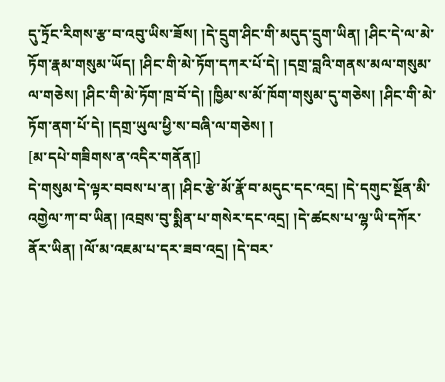དུ་ཏྲོང་རིགས་རྩ་བ་འབུ་ཡིས་ཟོས། །དེ་དྲུག་ཤིང་གི་མདུད་དྲུག་ཡིན། །ཤིང་དེ་ལ་མེ་ཏོག་རྣམ་གསུམ་ཡོད། །ཤིང་གི་མེ་ཏོག་དཀར་པོ་དེ། །དགྲ་བླའི་གནས་མལ་གསུམ་ལ་གཅེས། །ཤིང་གི་མེ་ཏོག་ཁྲ་བོ་དེ། །ཁྱིམ་ས་མོ་ཁོག་གསུམ་དུ་གཅེས། །ཤིང་གི་མེ་ཏོག་ནག་པོ་དེ། །དགྲ་ཡུལ་ཕྱི་ས་བཞི་ལ་གཅེས། །
[མ་དཔེ་གཟིགས་ན་འདིར་གནོན།]
དེ་གསུམ་དེ་ལྟར་བབས་པ་ན། །ཤིང་རྩེ་མོ་རྣོ་བ་མདུང་དང་འདྲ། །དེ་དགུང་སྔོན་མི་འགྱེལ་ཀ་བ་ཡིན། །འབྲས་བུ་སྨིན་པ་གསེར་དང་འདྲ། །དེ་ཚངས་པ་ལྷ་ཡི་དཀོར་ནོར་ཡིན། །ལོ་མ་འཇམ་པ་དར་ཟབ་འདྲ། །དེ་བར་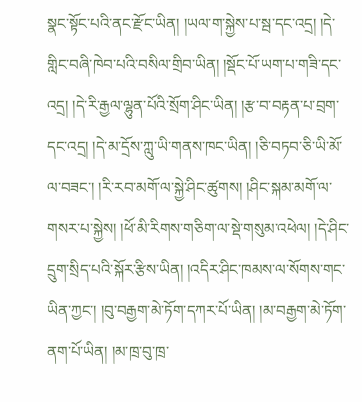སྣང་སྟོང་པའི་ནང་རྫོང་ཡིན། །ཡལ་ག་སྐྱེས་པ་སྦ་དང་འདྲ། །དེ་གླིང་བཞི་ཁེབ་པའི་བསིལ་གྲིབ་ཡིན། །སྡོང་པོ་ཡག་པ་གཟི་དང་འདྲ། །དེ་རི་རྒྱལ་ལྷུན་པོའི་སྲོག་ཤིང་ཡིན། །རྩ་བ་བརྟན་པ་བྲག་དང་འདྲ། །དེ་མ་དྲོས་ཀླུ་ཡི་གནས་ཁང་ཡིན། །ཅི་བཏབ་ཅི་ཡི་མོ་ལ་བཟང་། །རི་རབ་མགོ་ལ་སྐྱེ་ཤིང་ཚུགས། །ཤིང་སྐམ་མགོ་ལ་གསར་པ་སྐྱེས། །ཕོ་མི་རིགས་གཅིག་ལ་སྡེ་གསུམ་འཕེལ། །དེ་ཤིང་དྲུག་སྲིད་པའི་སྐོར་རྩིས་ཡིན། །འདིར་ཤིང་ཁམས་ལ་སོགས་གང་ཡིན་ཀྱང་། །བུ་བརྒྱག་མེ་ཏོག་དཀར་པོ་ཡིན། །མ་བརྒྱག་མེ་ཏོག་ནག་པོ་ཡིན། །མ་ཁྲ་བུ་ཁྲ་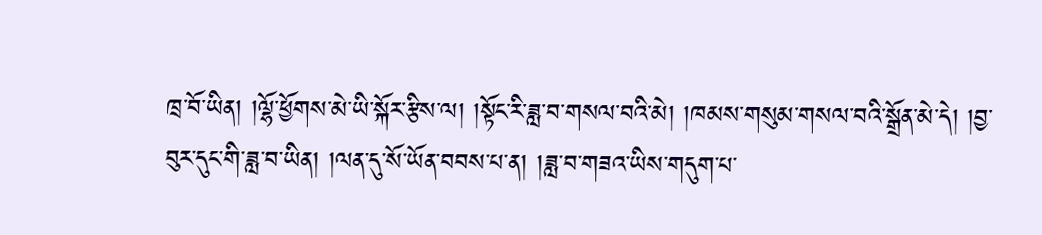ཁྲ་བོ་ཡིན། །ལྷོ་ཕྱོགས་མེ་ཡི་སྐོར་རྩིས་ལ། །སྟོང་རི་ཟླ་བ་གསལ་བའི་མེ། །ཁམས་གསུམ་གསལ་བའི་སྒྲོན་མེ་དེ། །བྱ་བུར་དུང་གི་ཟླ་བ་ཡིན། །ལན་དུ་སོ་ཡོན་བབས་པ་ན། །ཟླ་བ་གཟའ་ཡིས་གདུག་པ་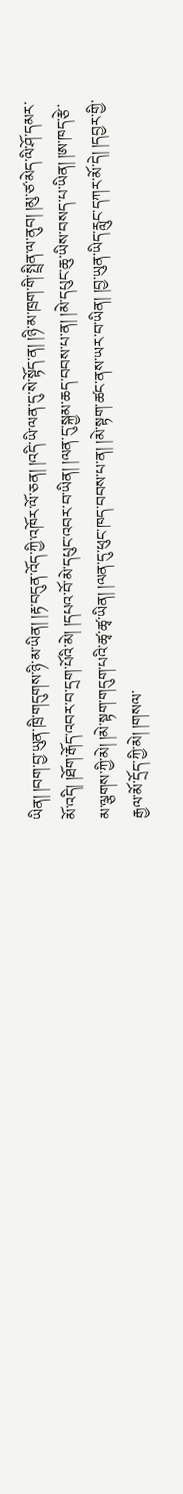ཡིན། །བག་བྱ་ཡུན་ཁྲི་གདུགས་ཉི་མ་ཡིན། །རྟ་བདུན་འོད་ཀྱི་འཁོར་ལོ་ཅན། །འདི་ཡི་ལན་དུ་སེ་སྟོད་ན། །ཉི་མ་ཁྲག་གི་སྤྲིན་ལ་ནུབ། །མུ་ཙ་མེད་ལི་ཤོ་དམར་མོ་འདི། །ཐོག་རྒོད་འབར་བ་དྲག་པོའི་མེ། །དཔའ་བོ་མེ་དཔུང་འབར་བ་ཡིན། །ལན་དུ་སྐྱམ་ཆད་བབས་པ་ན། །མེ་དཔུང་ཆུ་ཡིས་བསད་པ་ཡིན། །ཨ་ཁད་རྩེ་མ་ལྕགས་ཀྱི་མེ། །མེ་སྟག་གདུག་པའི་ཚྭ་ཚྭ་ཡིན། །ལན་དུ་ཕུང་ཁད་བབས་པ་ན། །མེ་སྟག་ཚང་ནས་ཡར་བ་ཡིན། །བྱ་ཡུན་ཡིད་རླུང་དཀར་མོ་དེ། །དབྱར་གྱི་རྒྱལ་མོ་དྲོད་ཀྱི་མེ། །གསལ་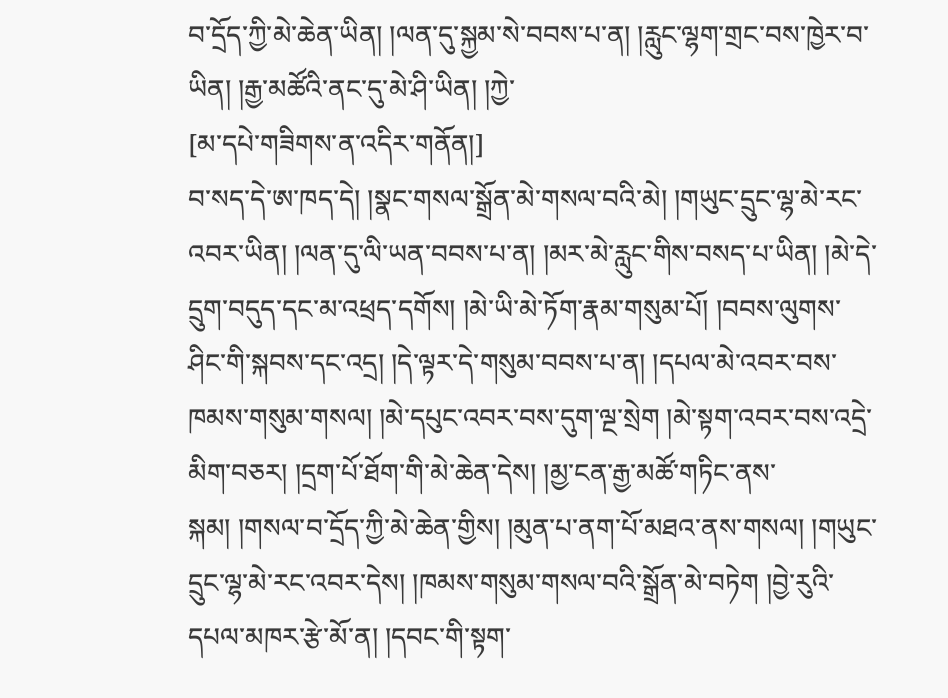བ་དྲོད་ཀྱི་མེ་ཆེན་ཡིན། །ལན་དུ་སྐྱམ་སེ་བབས་པ་ན། །རླུང་ལྷག་གྲང་བས་ཁྱེར་བ་ཡིན། །རྒྱ་མཚོའི་ནང་དུ་མེ་ཤི་ཡིན། །ཀྱེ་
[མ་དཔེ་གཟིགས་ན་འདིར་གནོན།]
བ་སད་དེ་ཨ་ཁད་དེ། །སྣང་གསལ་སྒྲོན་མེ་གསལ་བའི་མེ། །གཡུང་དྲུང་ལྷ་མེ་རང་འབར་ཡིན། །ལན་དུ་ལི་ཡན་བབས་པ་ན། །མར་མེ་རླུང་གིས་བསད་པ་ཡིན། །མེ་དེ་དྲུག་བདུད་དང་མ་འཕྲད་དགོས། །མེ་ཡི་མེ་ཏོག་རྣམ་གསུམ་པོ། །བབས་ལུགས་ཤིང་གི་སྐབས་དང་འདྲ། །དེ་ལྟར་དེ་གསུམ་བབས་པ་ན། །དཔལ་མེ་འབར་བས་ཁམས་གསུམ་གསལ། །མེ་དཔུང་འབར་བས་དུག་ལྔ་སྲེག །མེ་སྟག་འབར་བས་འདྲེ་མིག་བཅར། །དྲག་པོ་ཐོག་གི་མེ་ཆེན་དེས། །མྱ་ངན་རྒྱ་མཚོ་གཏིང་ནས་སྐམ། །གསལ་བ་དྲོད་ཀྱི་མེ་ཆེན་གྱིས། །མུན་པ་ནག་པོ་མཐའ་ནས་གསལ། །གཡུང་དྲུང་ལྷ་མེ་རང་འབར་དེས། །ཁམས་གསུམ་གསལ་བའི་སྒྲོན་མེ་བཏེག །བྱེ་རུའི་དཔལ་མཁར་རྩེ་མོ་ན། །དབང་གི་སྟག་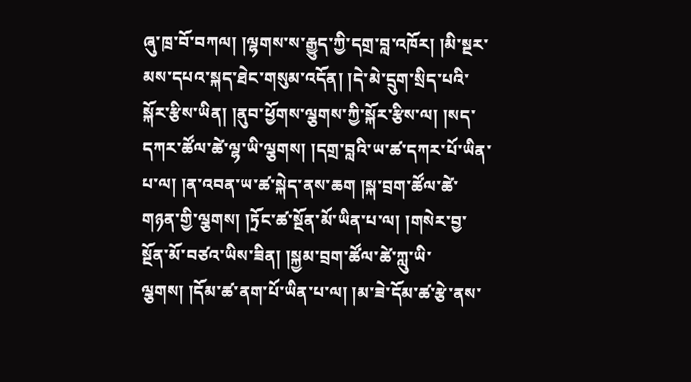ཞུ་ཁྲ་བོ་བཀལ། །ལྷགས་ས་རྒྱུད་ཀྱི་དགྲ་བླ་འཁོར། །མི་སྔར་མས་དཔའ་སྐད་ཐེང་གསུམ་འདོན། །དེ་མེ་དྲུག་སྲིད་པའི་སྐོར་རྩིས་ཡིན། །ནུབ་ཕྱོགས་ལྕགས་ཀྱི་སྐོར་རྩིས་ལ། །སད་དཀར་ཚོལ་ཚེ་ལྷ་ཡི་ལྕགས། །དགྲ་བླའི་ཡ་ཚ་དཀར་པོ་ཡིན་པ་ལ། །ན་འབན་ཡ་ཚ་སྐེད་ནས་ཆག །སྐ་བྲག་ཚོལ་ཚེ་གཉན་གྱི་ལྕགས། །ཏྲོང་ཚ་སྔོན་མོ་ཡིན་པ་ལ། །གསེར་བྱ་སྔོན་མོ་བཙའ་ཡིས་ཟིན། །སྐྱམ་བྲག་ཚོལ་ཚེ་ཀླུ་ཡི་ལྕགས། །དོམ་ཚ་ནག་པོ་ཡིན་པ་ལ། །མ་ཟེ་དོམ་ཚ་རྩེ་ནས་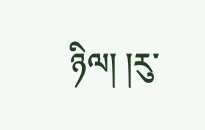ཉིལ། །རུ་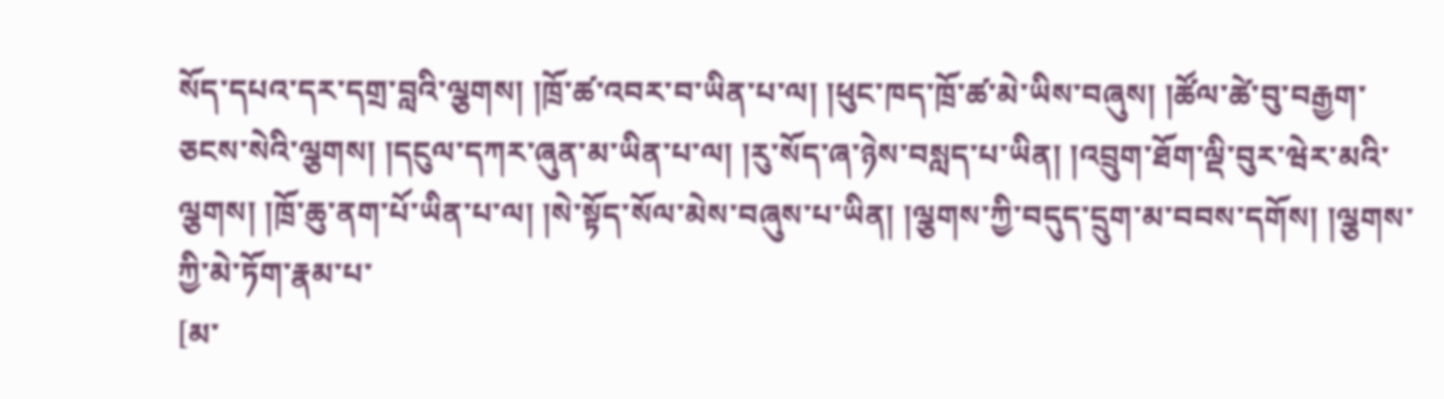སོད་དཔའ་དར་དགྲ་བླའི་ལྕགས། །ཁྲོ་ཚ་འབར་བ་ཡིན་པ་ལ། །ཕུང་ཁད་ཁྲོ་ཚ་མེ་ཡིས་བཞུས། །ཚོལ་ཚེ་བུ་བརྒྱག་ཅངས་སེའི་ལྕགས། །དངུལ་དཀར་ཞུན་མ་ཡིན་པ་ལ། །རུ་སོད་ཞ་ཉེས་བསླད་པ་ཡིན། །འབྲུག་ཐོག་ལྡི་བུར་ཝེར་མའི་ལྕགས། །ཁྲོ་ཆུ་ནག་པོ་ཡིན་པ་ལ། །སེ་སྟོད་སོལ་མེས་བཞུས་པ་ཡིན། །ལྕགས་ཀྱི་བདུད་དྲུག་མ་བབས་དགོས། །ལྕགས་ཀྱི་མེ་ཏོག་རྣམ་པ་
[མ་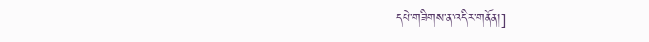དཔེ་གཟིགས་ན་འདིར་གནོན།]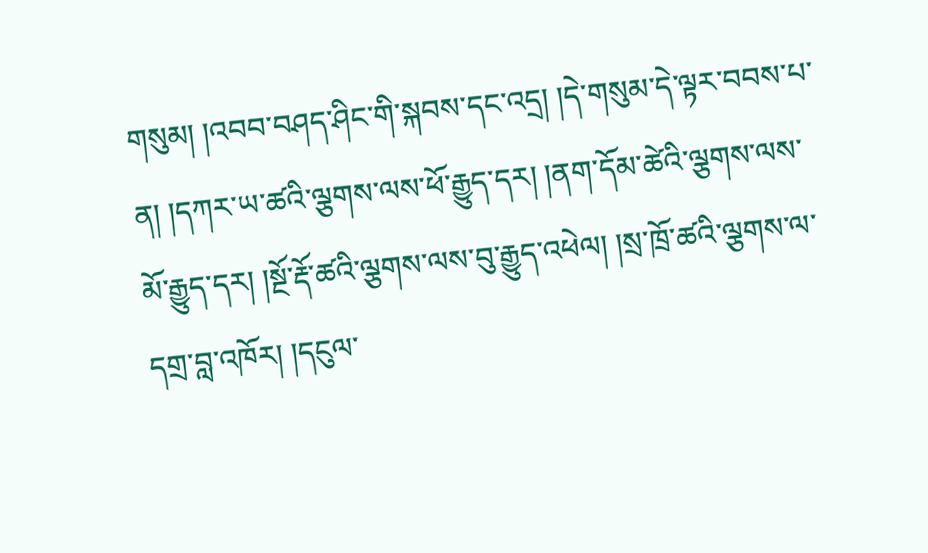གསུམ། །འབབ་བཤད་ཤིང་གི་སྐབས་དང་འདྲ། །དེ་གསུམ་དེ་ལྟར་བབས་པ་ན། །དཀར་ཡ་ཚའི་ལྕགས་ལས་ཕོ་རྒྱུད་དར། །ནག་དོམ་ཚེའི་ལྕགས་ལས་མོ་རྒྱུད་དར། །སྔོ་རྡོ་ཚའི་ལྕགས་ལས་བུ་རྒྱུད་འཕེལ། །སྲ་ཁྲོ་ཚའི་ལྕགས་ལ་དགྲ་བླ་འཁོར། །དངུལ་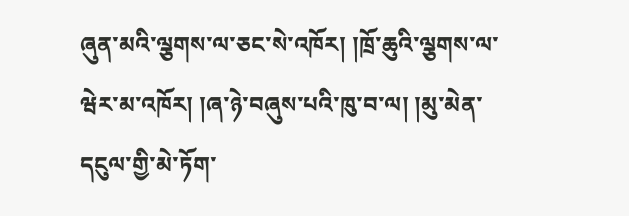ཞུན་མའི་ལྕགས་ལ་ཅང་སེ་འཁོར། །ཁྲོ་ཆུའི་ལྕགས་ལ་ཝེར་མ་འཁོར། །ཞ་ཉེ་བཞུས་པའི་ཁུ་བ་ལ། །མུ་མེན་དངུལ་གྱི་མེ་ཏོག་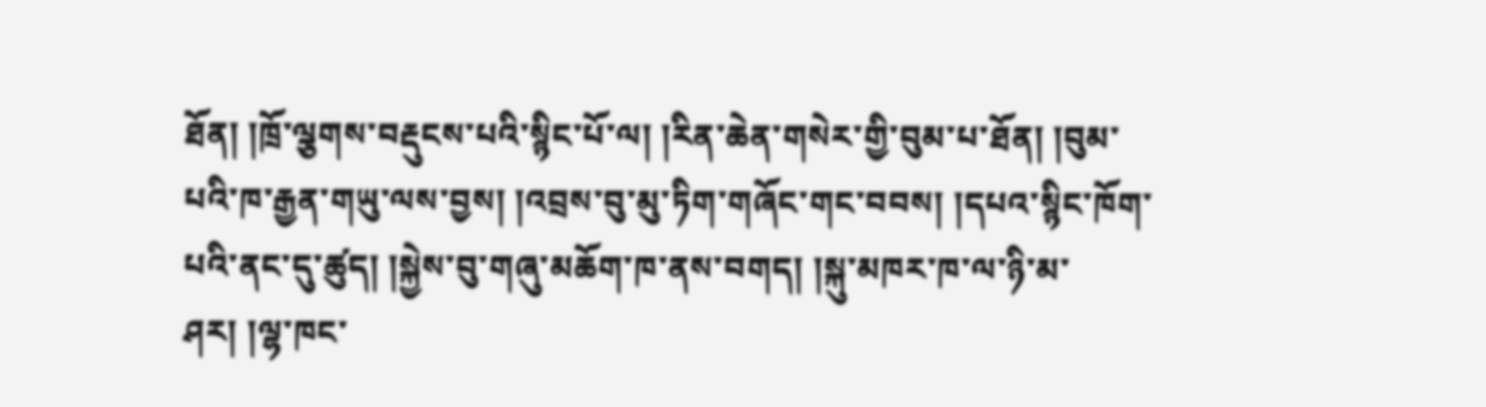ཐོན། །ཁྲོ་ལྕགས་བརྡུངས་པའི་སྙིང་པོ་ལ། །རིན་ཆེན་གསེར་གྱི་བུམ་པ་ཐོན། །བུམ་པའི་ཁ་རྒྱན་གཡུ་ལས་བྱས། །འབྲས་བུ་མུ་ཏིག་གཞོང་གང་བབས། །དཔའ་སྙིང་ཁོག་པའི་ནང་དུ་ཚུད། །སྐྱེས་བུ་གཞུ་མཆོག་ཁ་ནས་བགད། །སྐུ་མཁར་ཁ་ལ་ཉི་མ་ཤར། །ལྷ་ཁང་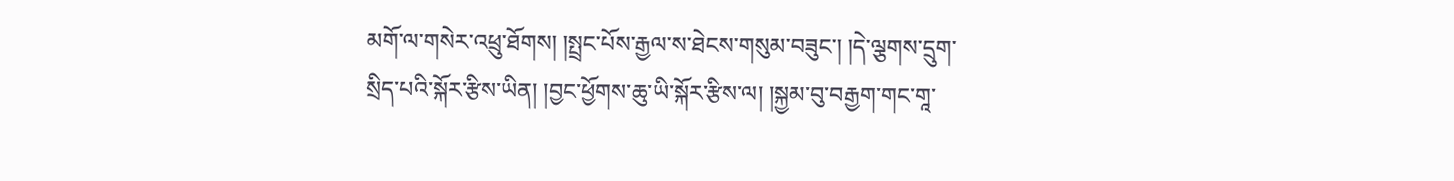མགོ་ལ་གསེར་འཕྲུ་ཐོགས། །སྤྲང་པོས་རྒྱལ་ས་ཐེངས་གསུམ་བཟུང་། །དེ་ལྕགས་དྲུག་སྲིད་པའི་སྐོར་རྩིས་ཡིན། །བྱང་ཕྱོགས་ཆུ་ཡི་སྐོར་རྩིས་ལ། །སྐྱམ་བུ་བརྒྱག་གང་གཱ་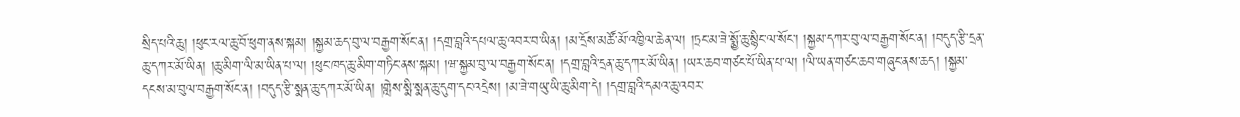སྲིད་པའི་ཆུ། །ཕུང་རལ་ཆུ་བོ་ཕུག་ནས་སྐམ། །སྐྱམ་ཆད་བུ་ལ་བརྒྱག་སོང་ན། །དགྲ་བླའི་དཔལ་ཆུ་འབར་བ་ཡིན། །མ་དྲོས་མཚོ་མོ་འཁྱིལ་ཆེན་ལ། །ཏྲང་མ་ཟེ་སྨྱོ་ཆུ་སྙིང་ལ་སོང་། །སྐྱམ་དཀར་བུ་ལ་བརྒྱག་སོང་ན། །བདུད་རྩི་དྲན་ཆུ་དཀར་མོ་ཡིན། །ཆུ་མིག་ལི་མ་ཡིན་པ་ལ། །ཕུང་ཁད་ཆུ་མིག་གཏིང་ནས་སྐམ། །ཝ་སྐྱམ་བུ་ལ་བརྒྱག་སོང་ན། །དགྲ་བླའི་དྲན་ཆུ་དཀར་མོ་ཡིན། །ཡར་ཆབ་གཙང་པོ་ཡིན་པ་ལ། །ལི་ཡན་གཙང་ཆབ་གཞུང་ནས་ཆད། །སྐྱམ་དངས་མ་བུལ་བརྒྱག་སོང་ན། །བདུད་རྩི་སྨན་ཆུ་དཀར་མོ་ཡིན། །གླེས་སྨི་སྨན་ཆུ་དུག་དང་འདྲེས། །མ་ཟེ་གཡུ་ཡི་ཆུ་མིག་དེ། །དགྲ་བླའི་དམའ་ཆུ་འབར་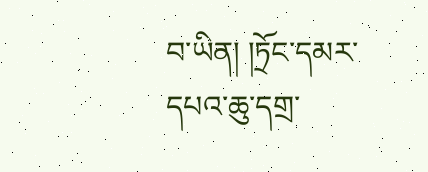བ་ཡིན། །ཏྲོང་དམར་དཔའ་ཆུ་དགྲ་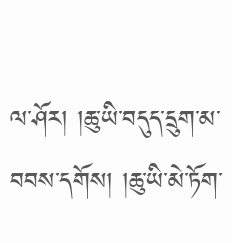ལ་ཤོར། །ཆུ་ཡི་བདུད་དྲུག་མ་བབས་དགོས། །ཆུ་ཡི་མེ་ཏོག་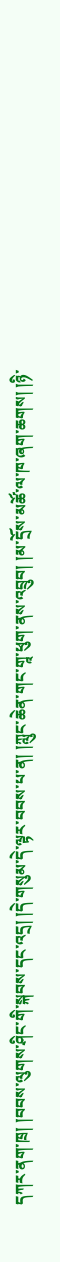དཀར་ནག་ཁྲ། །བབས་ལུགས་ཤིང་གི་སྐབས་དང་འདྲ། །དེ་གསུམ་དེ་ལྟར་བབས་པ་ན། །ཀླུང་ཆེན་གང་གཱ་ཕུག་ནས་འབྲུབ། །མ་དྲོས་མཚོ་ལ་ཁ་ཞག་ཆགས། །ཉི་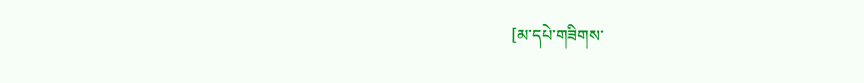[མ་དཔེ་གཟིགས་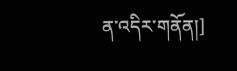ན་འདིར་གནོན།]